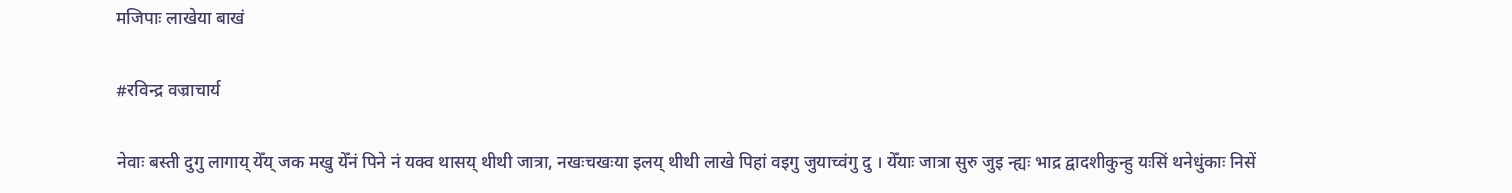मजिपाः लाखेया बाखं

#रविन्द्र वज्राचार्य

नेवाः बस्ती दुगु लागाय् येँय् जक मखु येँनं पिने नं यक्व थासय् थीथी जात्रा, नखःचखःया इलय् थीथी लाखे पिहां वइगु जुयाच्वंगु दु । येँयाः जात्रा सुरु जुइ न्ह्यः भाद्र द्वादशीकुन्हु यःसिं थनेधुंकाः निसें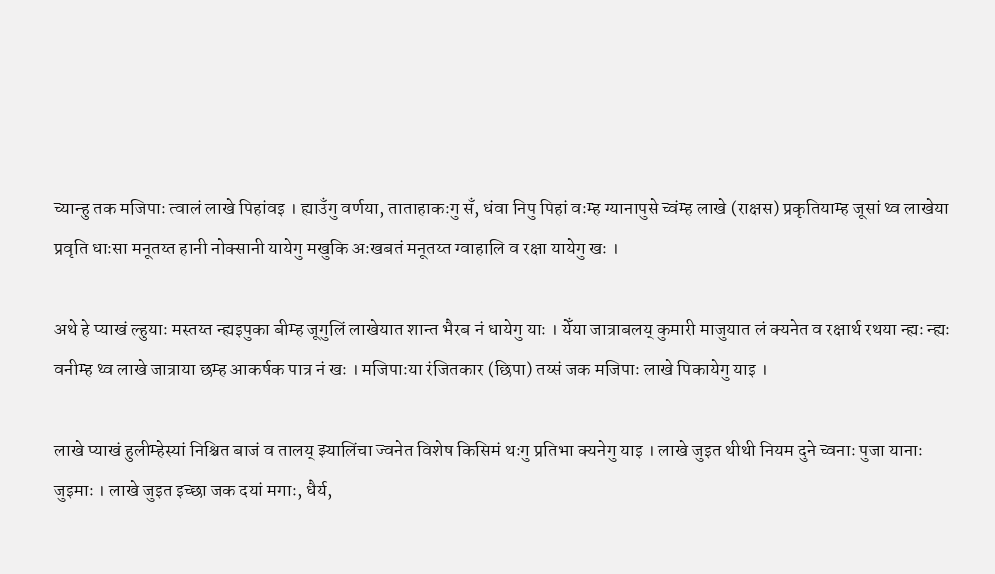च्यान्हु तक मजिपाः त्वालं लाखे पिहांवइ । ह्याउँगु वर्णया, ताताहाकःगु सँ, धंवा निपु पिहां वःम्ह ग्यानापुसे च्वंम्ह लाखे (राक्षस) प्रकृतियाम्ह जूसां थ्व लाखेया प्रवृति धाःसा मनूतय्त हानी नोक्सानी यायेगु मखुकि अःखबतं मनूतय्त ग्वाहालि व रक्षा यायेगु खः ।

अथे हे प्याखं ल्हुयाः मस्तय्त न्ह्यइपुका बीम्ह जूगुलिं लाखेयात शान्त भैरब नं धायेगु याः । येँया जात्राबलय् कुमारी माजुयात लं क्यनेत व रक्षार्थ रथया न्ह्यः न्ह्यः वनीम्ह थ्व लाखे जात्राया छम्ह आकर्षक पात्र नं खः । मजिपाःया रंजितकार (छिपा) तय्सं जक मजिपाः लाखे पिकायेगु याइ ।

लाखे प्याखं हुलीम्हेस्यां निश्चित बाजं व तालय् झ्यालिंचा ज्वनेत विशेष किसिमं थःगु प्रतिभा क्यनेगु याइ । लाखे जुइत थीथी नियम दुने च्वनाः पुजा यानाः जुइमाः । लाखे जुइत इच्छा जक दयां मगाः, धैर्य,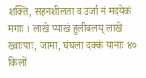शक्ति, सहनशीलता व उर्जा नं मदयेकं मगाः । लाखे प्याखं हुलीबलय् लाखे ख्वाःपाः, जामा, घंघला दक्कं यानाः ४० किलों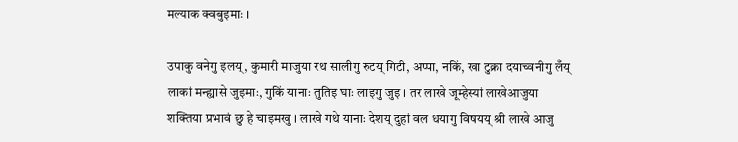मल्याक क्वबुइमाः ।

उपाकु वनेगु इलय्, कुमारी माजुया रथ सालीगु रुटय् गिटी, अप्पा, नकिं, खा टुक्रा दयाच्वनीगु लँय् लाकां मन्ह्यासे जुइमाः, गुकिं यानाः तुतिइ घाः लाइगु जुइ । तर लाखे जूम्हेस्यां लाखेआजुया शक्तिया प्रभावं छु हे चाइमखु । लाखे गथे यानाः देशय् दुहां वल धयागु विषयय् श्री लाखे आजु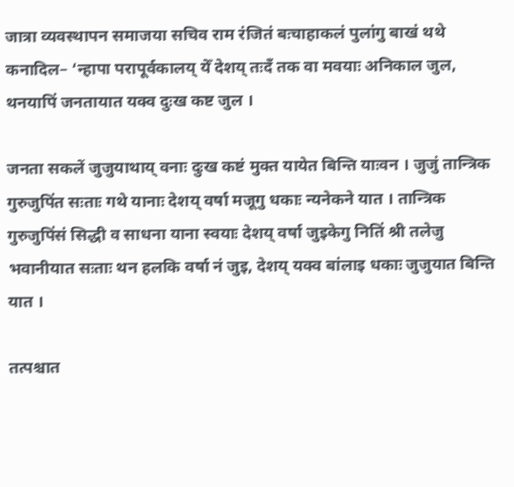जात्रा व्यवस्थापन समाजया सचिव राम रंजितं बःचाहाकलं पुलांगु बाखं थथे कनादिल– ‘न्हापा परापूर्वकालय् येँ देशय् तःदँ तक वा मवयाः अनिकाल जुल, थनयापिं जनतायात यक्व दुःख कष्ट जुल ।

जनता सकलें जुजुयाथाय् वनाः दुःख कष्टं मुक्त यायेत बिन्ति याःवन । जुजुं तान्त्रिक गुरुजुपिंत सःताः गथे यानाः देशय् वर्षा मजूगु धकाः न्यनेकने यात । तान्त्रिक गुरुजुपिंसं सिद्धी व साधना याना स्वयाः देशय् वर्षा जुइकेगु नितिं श्री तलेजु भवानीयात सःताः थन हलकि वर्षा नं जुइ, देशय् यक्व बांलाइ धकाः जुजुयात बिन्ति यात ।

तत्पश्चात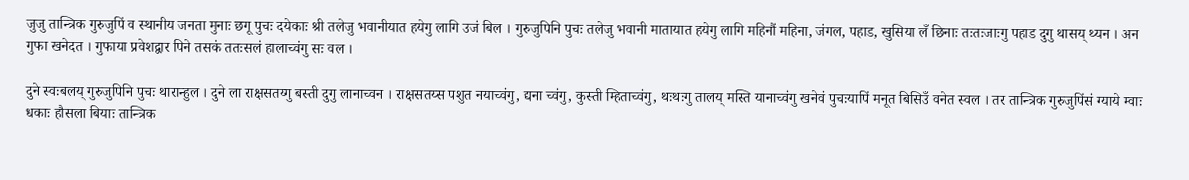जुजु तान्त्रिक गुरुजुपिं व स्थानीय जनता मुनाः छगू पुचः दयेकाः श्री तलेजु भवानीयात हयेगु लागि उजं बिल । गुरुजुपिनि पुचः तलेजु भवानी मातायात हयेगु लागि महिनौं महिना, जंगल, पहाड, खुसिया लँ छिनाः तःतःजाःगु पहाड दुगु थासय् थ्यन । अन गुफा खनेदत । गुफाया प्रवेशद्वार पिने तसकं ततःसलं हालाच्वंगु सः वल ।

दुने स्वःबलय् गुरुजुपिनि पुचः थारान्हुल । दुने ला राक्षसतय्गु बस्ती दुगु लानाच्वन । राक्षसतय्स पशुत नयाच्वंगु, द्यना च्वंगु, कुस्ती म्हिताच्वंगु, थःथःगु तालय् मस्ति यानाच्वंगु खनेवं पुचःयापिं मनूत बिसिउँ वनेत स्वल । तर तान्त्रिक गुरुजुपिंसं ग्याये म्वाः धकाः हौसला बियाः तान्त्रिक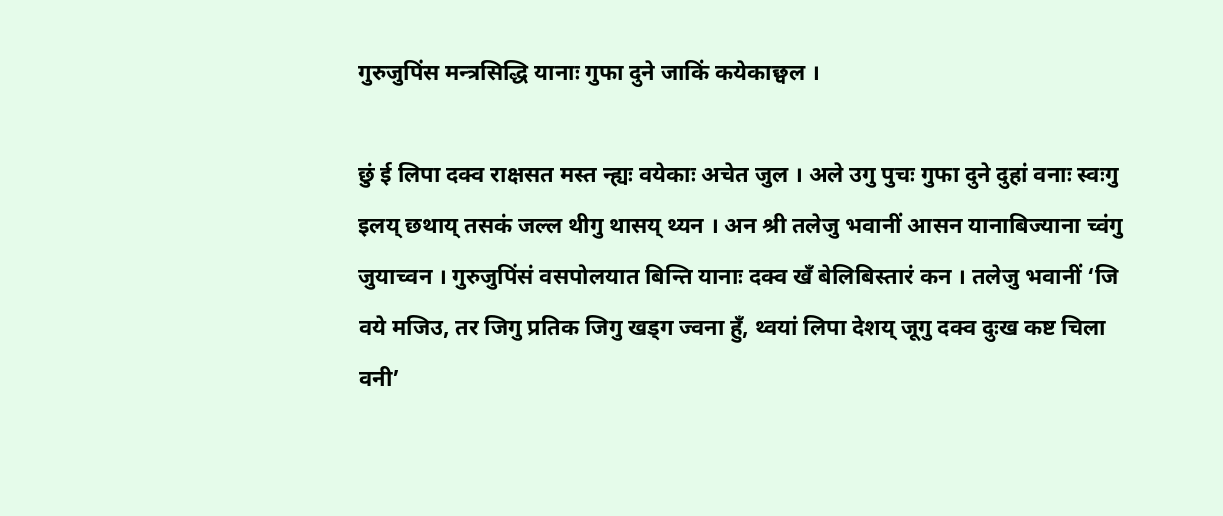गुरुजुपिंस मन्त्रसिद्धि यानाः गुफा दुने जाकिं कयेकाछ्वल ।

छुं ई लिपा दक्व राक्षसत मस्त न्ह्यः वयेकाः अचेत जुल । अले उगु पुचः गुफा दुने दुहां वनाः स्वःगु इलय् छथाय् तसकं जल्ल थीगु थासय् थ्यन । अन श्री तलेजु भवानीं आसन यानाबिज्याना च्वंगु जुयाच्वन । गुरुजुपिंसं वसपोलयात बिन्ति यानाः दक्व खँ बेलिबिस्तारं कन । तलेजु भवानीं ‘जि वये मजिउ, तर जिगु प्रतिक जिगु खड्ग ज्वना हुँ, थ्वयां लिपा देशय् जूगु दक्व दुःख कष्ट चिला वनी’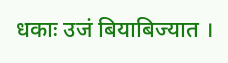धकाः उजं बियाबिज्यात ।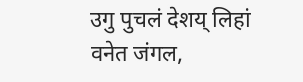उगु पुचलं देशय् लिहां वनेत जंगल,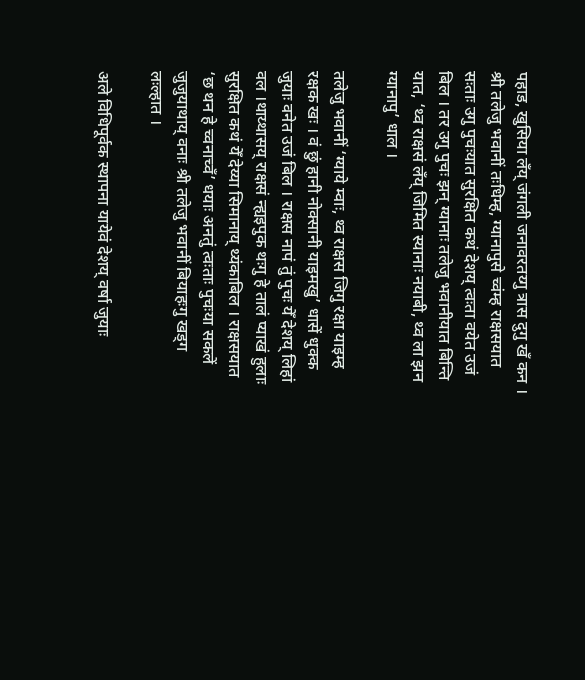पहाड, खुसिया लँय् जंगली जनावरतय्गु त्रास दुगु खँ कन । श्री तलेजु भवानीं तःधिम्ह, ग्यानापुसे च्वंम्ह राक्षसयात सःताः उगु पुचःयात सुरक्षित कथं देशय् त्वःता वयेत उजं बिल । तर उगु पुचः झन् ग्यानाः तलेजु भवानीयात बिन्ति यात, ‘थ्व राक्षसं लँय् जिमित स्यानाः नयाबी, थ्व ला झन ग्यानापु’ धाल ।

तलेजु भवानीं ‘ग्याये म्वाः, थ्व राक्षस जिगु रक्षा याइम्ह रक्षक खः । वं छुं हानी नोक्सानी याइमखु’ धासें धुक्क जुयाः वनेत उजं बिल । राक्षस नापं तुं पुचः येँ देशय् लिहां वल ।थाय्थासय् राक्षसं न्ह्यइपुक थःगु हे तालं प्याखं हुलाः सुरक्षित कथं येँ देय्या सिमानाय् थ्यंकाबिल । राक्षसयात ‘छ थन हे च्वनाच्वँ’ धयाः अनतुं त्वःताः पुचःया सकलें जुजुयाथाय् वनाः श्री तलेजु भवानीं बियाहःगु खड्ग लःल्हात ।

अले विधिपूर्वक स्थापना यायेवं देशय् वर्षा जुयाः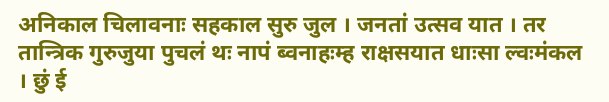अनिकाल चिलावनाः सहकाल सुरु जुल । जनतां उत्सव यात । तर तान्त्रिक गुरुजुया पुचलं थः नापं ब्वनाहःम्ह राक्षसयात धाःसा ल्वःमंकल । छुं ई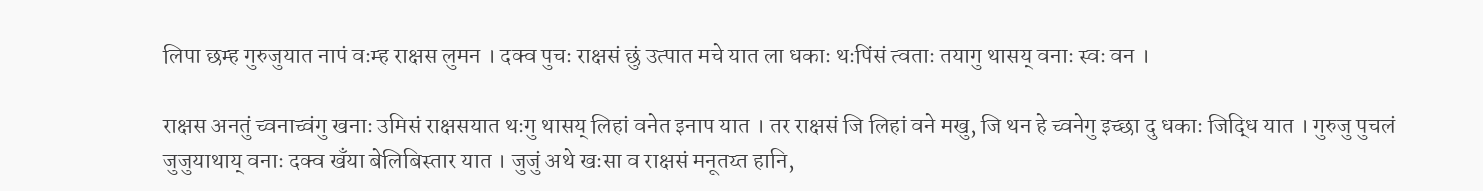लिपा छम्ह गुरुजुयात नापं वःम्ह राक्षस लुमन । दक्व पुचः राक्षसं छुं उत्पात मचे यात ला धकाः थःपिंसं त्वताः तयागु थासय् वनाः स्वः वन ।

राक्षस अनतुं च्वनाच्वंगु खनाः उमिसं राक्षसयात थःगु थासय् लिहां वनेत इनाप यात । तर राक्षसं जि लिहां वने मखु, जि थन हे च्वनेगु इच्छा दु धकाः जिद्धि यात । गुरुजु पुचलं जुजुयाथाय् वनाः दक्व खँया बेलिबिस्तार यात । जुजुं अथे खःसा व राक्षसं मनूतय्त हानि,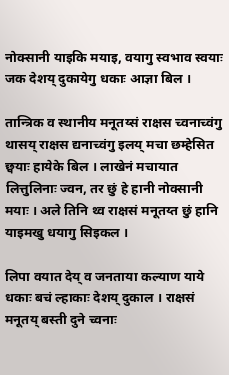नोक्सानी याइकि मयाइ, वयागु स्वभाव स्वयाः जक देशय् दुकायेगु धकाः आज्ञा बिल ।

तान्त्रिक व स्थानीय मनूतय्सं राक्षस च्वनाच्वंगु थासय् राक्षस द्यनाच्वंगु इलय् मचा छम्हेसित छ्वयाः हायेके बिल । लाखेनं मचायात लित्तुलिनाः ज्वन, तर छुं हे हानी नोक्सानी मयाः । अले तिनि थ्व राक्षसं मनूतय्त छुं हानि याइमखु धयागु सिइकल ।

लिपा वयात देय् व जनताया कल्याण याये धकाः बचं ल्हाकाः देशय् दुकाल । राक्षसं मनूतय् बस्ती दुने च्वनाः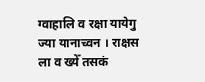ग्वाहालि व रक्षा यायेगु ज्या यानाच्वन । राक्षस ला व ख्येँ तसकं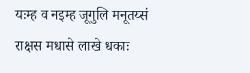यःम्ह व नइम्ह जूगुलि मनूतय्सं राक्षस मधासे लाखे धकाः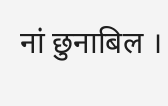नां छुनाबिल ।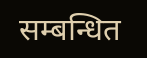सम्बन्धित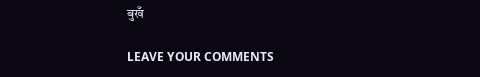बुखँ

LEAVE YOUR COMMENTS